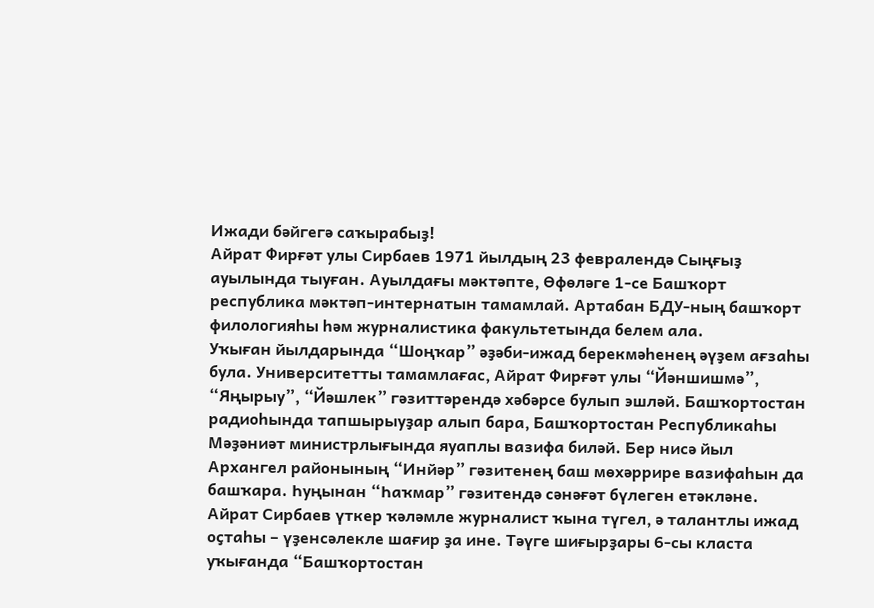Ижади бәйгегә саҡырабыҙ!
Айрат Фирғәт улы Сирбаев 1971 йылдың 23 февралендә Сыңғыҙ ауылында тыуған. Ауылдағы мәктәпте, Өфөләге 1-се Башҡорт республика мәктәп-интернатын тамамлай. Артабан БДУ-ның башҡорт филологияһы һәм журналистика факультетында белем ала.
Уҡыған йылдарында “Шоңҡар” әҙәби-ижад берекмәһенең әүҙем ағзаһы була. Университетты тамамлағас, Айрат Фирғәт улы “Йәншишмә”, “Яңырыу”, “Йәшлек” гәзиттәрендә хәбәрсе булып эшләй. Башҡортостан радиоһында тапшырыуҙар алып бара, Башҡортостан Республикаһы Мәҙәниәт министрлығында яуаплы вазифа биләй. Бер нисә йыл Архангел районының “Инйәр” гәзитенең баш мөхәррире вазифаһын да башҡара. Һуңынан “Һаҡмар” гәзитендә сәнәғәт бүлеген етәкләне.
Айрат Сирбаев үткер ҡәләмле журналист ҡына түгел, ә талантлы ижад оҫтаһы – үҙенсәлекле шағир ҙа ине. Тәүге шиғырҙары 6-сы класта уҡығанда “Башҡортостан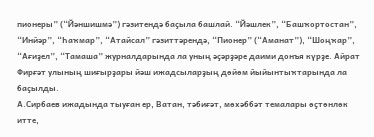пионеры” (“Йәншишмә”) гәзитендә баҫыла башлай. “Йәшлек”, “Башҡортостан”, “Инйәр”, “Һаҡмар”, “Атайсал” гәзиттәрендә, “Пионер” (“Аманат”), “Шоңҡар”, “Ағиҙел”, “Тамаша” журналдарында ла уның әҫәрҙәре даими донъя күрҙе. Айрат Фирғәт улының шиғырҙары йәш ижадсыларҙың дөйөм йыйынтыҡтарында ла баҫылды.
А.Сирбаев ижадында тыуған ер, Ватан, тәбиғәт, мөхәббәт темалары өҫтөнлөк итте,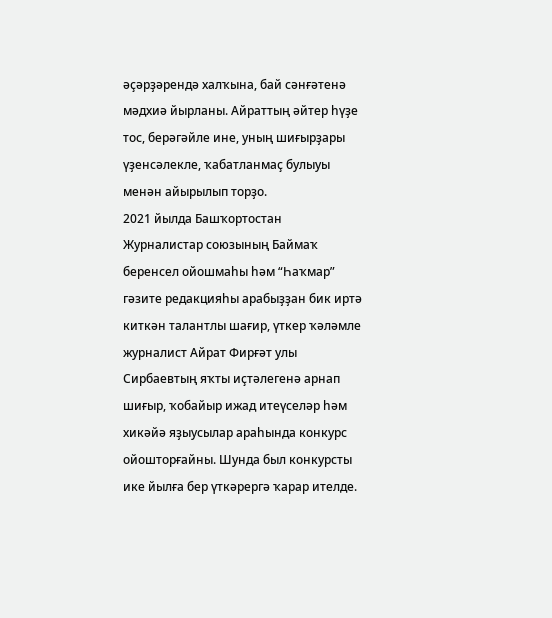әҫәрҙәрендә халҡына, бай сәнғәтенә мәдхиә йырланы. Айраттың әйтер һүҙе тос, берәгәйле ине, уның шиғырҙары үҙенсәлекле, ҡабатланмаҫ булыуы менән айырылып торҙо.
2021 йылда Башҡортостан Журналистар союзының Баймаҡ беренсел ойошмаһы һәм “Һаҡмар” гәзите редакцияһы арабыҙҙан бик иртә киткән талантлы шағир, үткер ҡәләмле журналист Айрат Фирғәт улы Сирбаевтың яҡты иҫтәлегенә арнап шиғыр, ҡобайыр ижад итеүселәр һәм хикәйә яҙыусылар араһында конкурс ойошторғайны. Шунда был конкурсты ике йылға бер үткәрергә ҡарар ителде.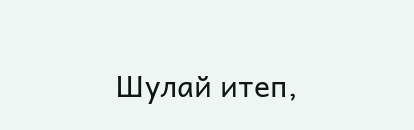Шулай итеп,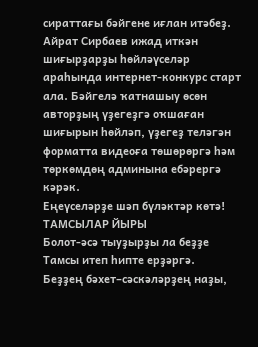сираттағы бәйгене иғлан итәбеҙ. Айрат Сирбаев ижад иткән шиғырҙарҙы һөйләүселәр араһында интернет-конкурс старт ала. Бәйгелә ҡатнашыу өсөн авторҙың үҙегеҙгә оҡшаған шиғырын һөйләп, үҙегеҙ теләгән форматта видеоға төшөрөргә һәм төркөмдөң админына ебәрергә кәрәк.
Еңеүселәрҙе шәп бүләктәр көтә!
ТАМСЫЛАР ЙЫРЫ
Болот-әсә тыуҙырҙы ла беҙҙе
Тамсы итеп һипте ерҙәргә.
Беҙҙең бәхет–сәскәләрҙең наҙы,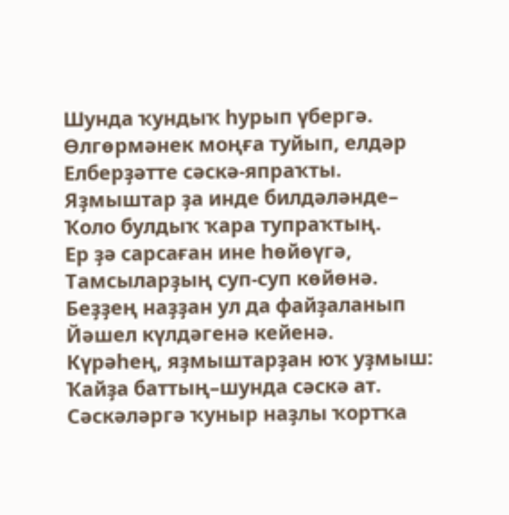Шунда ҡундыҡ һурып үбергә.
Өлгөрмәнек моңға туйып, елдәр
Елберҙәтте сәскә-япраҡты.
Яҙмыштар ҙа инде билдәләнде–
Ҡоло булдыҡ ҡара тупраҡтың.
Ер ҙә сарсаған ине һөйөүгә,
Тамсыларҙың суп-суп көйөнә.
Беҙҙең наҙҙан ул да файҙаланып
Йәшел күлдәгенә кейенә.
Күрәһең, яҙмыштарҙан юҡ уҙмыш:
Ҡайҙа баттың–шунда сәскә ат.
Сәскәләргә ҡуныр наҙлы ҡортҡа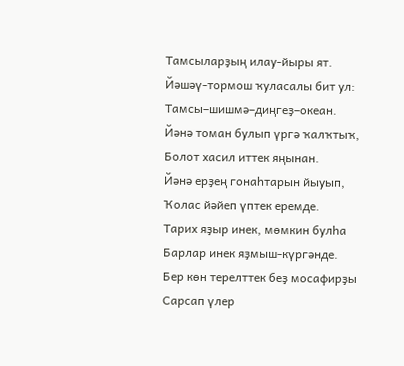Тамсыларҙың илау-йыры ят.
Йәшәү-тормош ҡуласалы бит ул:
Тамсы–шишмә–диңгеҙ–океан.
Йәнә томан булып үргә ҡалҡтыҡ,
Болот хасил иттек яңынан.
Йәнә ерҙең гонаһтарын йыуып,
Ҡолас йәйеп үптек еремде.
Тарих яҙыр инек, мөмкин булһа
Барлар инек яҙмыш-күргәнде.
Бер көн терелттек беҙ мосафирҙы
Сарсап үлер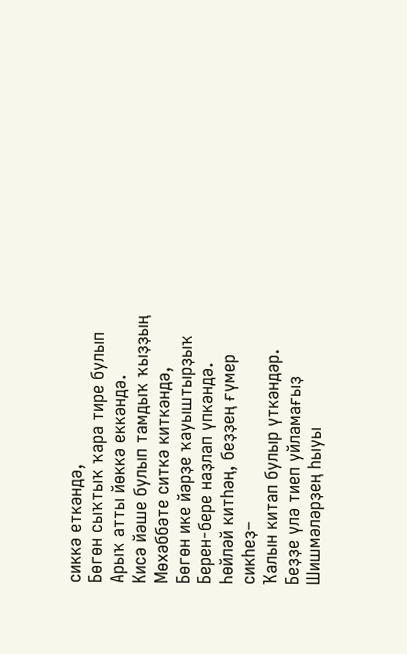сиккә еткәндә,
Бөгөн сыҡтыҡ ҡара тире булып
Арыҡ атты йөккә еккәндә.
Кисә йәше булып тамдыҡ ҡыҙҙың
Мөхәббәте ситкә киткәндә,
Бөгөн ике йәрҙе ҡауыштырҙыҡ
Берен-бере наҙлап үпкәндә.
Һөйләй китһәң, беҙҙең ғүмер сикһеҙ–
Ҡалын китап булыр үткәндәр.
Беҙҙе үлә тиеп уйламағыҙ
Шишмәләрҙең һыуы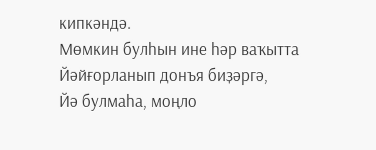кипкәндә.
Мөмкин булһын ине һәр ваҡытта
Йәйғорланып донъя биҙәргә,
Йә булмаһа, моңло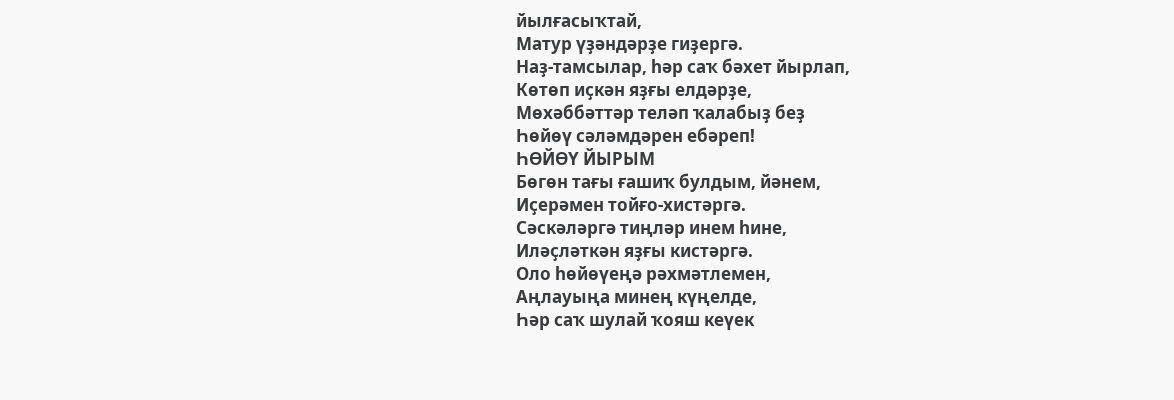йылғасыҡтай,
Матур үҙәндәрҙе гиҙергә.
Наҙ-тамсылар, һәр саҡ бәхет йырлап,
Көтөп иҫкән яҙғы елдәрҙе,
Мөхәббәттәр теләп ҡалабыҙ беҙ
Һөйөү сәләмдәрен ебәреп!
ҺӨЙӨҮ ЙЫРЫМ
Бөгөн тағы ғашиҡ булдым, йәнем,
Иҫерәмен тойғо-хистәргә.
Сәскәләргә тиңләр инем һине,
Иләҫләткән яҙғы кистәргә.
Оло һөйөүеңә рәхмәтлемен,
Аңлауыңа минең күңелде,
Һәр саҡ шулай ҡояш кеүек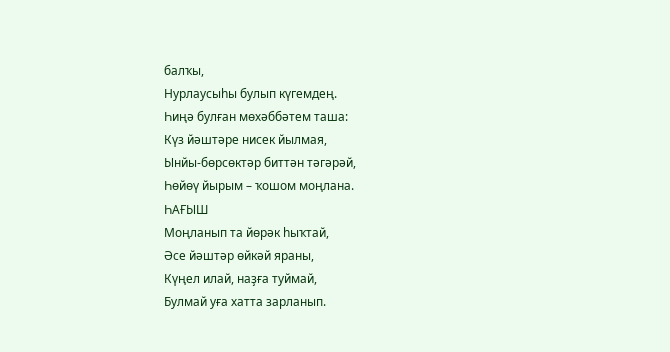балҡы,
Нурлаусыһы булып күгемдең.
Һиңә булған мөхәббәтем таша:
Күз йәштәре нисек йылмая,
Ынйы-бөрсөктәр биттән тәгәрәй,
Һөйөү йырым – ҡошом моңлана.
ҺАҒЫШ
Моңланып та йөрәк һыҡтай,
Әсе йәштәр өйкәй яраны,
Күңел илай, наҙға туймай,
Булмай уға хатта зарланып.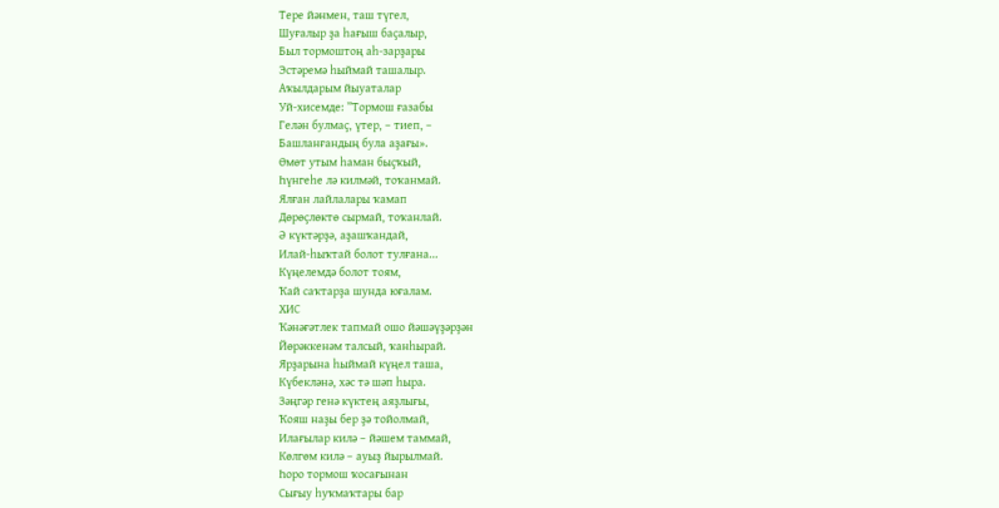Тере йәнмен, таш түгел,
Шуғалыр ҙа һағыш баҫалыр,
Был тормоштоң аһ-зарҙары
Эстәремә һыймай ташалыр.
Аҡылдарым йыуаталар
Уй-хисемде: ”Тормош ғазабы
Гелән булмаҫ, үтер, – тиеп, –
Башланғандың була аҙағы».
Өмөт утым һаман быҫҡый,
Һүнгеһе лә килмәй, тоҡанмай.
Ялған лайлалары ҡамап
Дөрөҫлөктө сырмай, тоҡанлай.
Ә күктәрҙә, аҙашҡандай,
Илай-һыҡтай болот тулғана...
Күңелемдә болот тоям,
Ҡай саҡтарҙа шунда юғалам.
ХИС
Ҡәнәғәтлек тапмай ошо йәшәүҙәрҙән
Йөрәккенәм талсый, ҡанһырай.
Ярҙарына һыймай күңел таша,
Күбекләнә, хәс тә шәп һыра.
Зәңгәр генә күктең аяҙлығы,
Ҡояш наҙы бер ҙә тойолмай,
Илағылар килә – йәшем таммай,
Көлгөм килә – ауыҙ йырылмай.
Һоро тормош ҡосағынан
Сығыу һуҡмаҡтары бар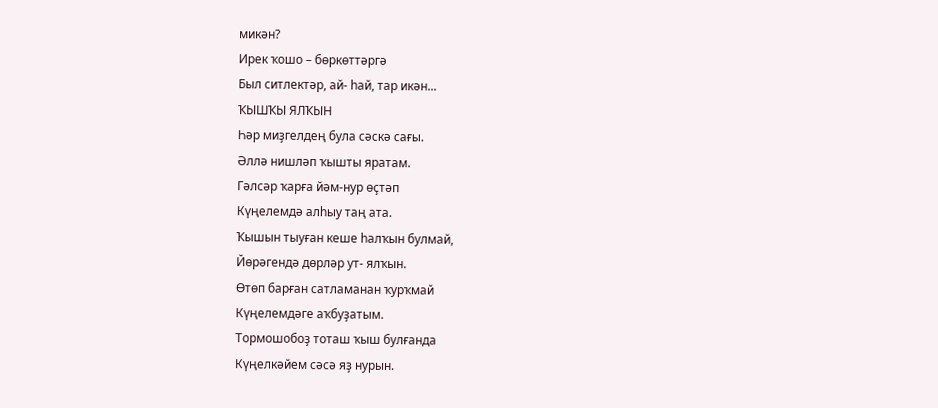микән?
Ирек ҡошо – бөркөттәргә
Был ситлектәр, ай- һай, тар икән...
ҠЫШҠЫ ЯЛҠЫН
Һәр миҙгелдең була сәскә сағы.
Әллә нишләп ҡышты яратам.
Гәлсәр ҡарға йәм-нур өҫтәп
Күңелемдә алһыу таң ата.
Ҡышын тыуған кеше һалҡын булмай,
Йөрәгендә дөрләр ут- ялҡын.
Өтөп барған сатламанан ҡурҡмай
Күңелемдәге аҡбуҙатым.
Тормошобоҙ тоташ ҡыш булғанда
Күңелкәйем сәсә яҙ нурын.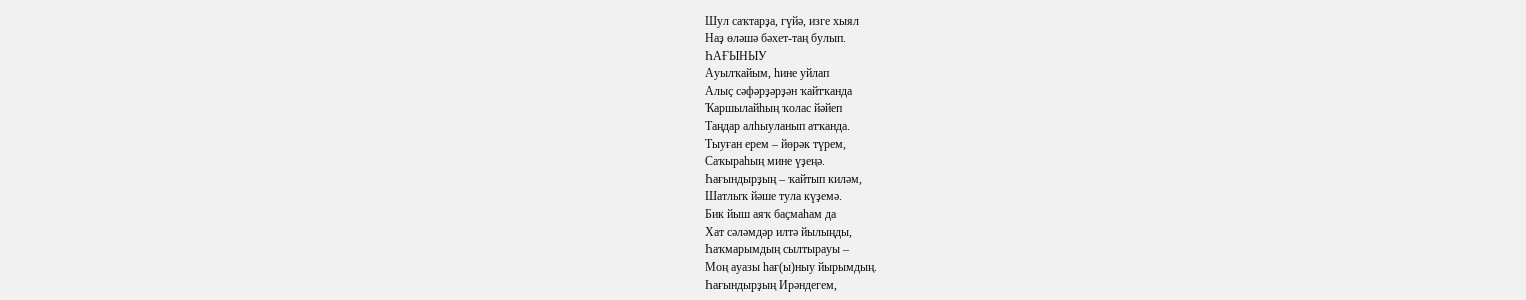Шул саҡтарҙа, гүйә, изге хыял
Наҙ өләшә бәхет-таң булып.
ҺАҒЫНЫУ
Ауылҡайым, һине уйлап
Алыҫ сәфәрҙәрҙән ҡайтҡанда
Ҡаршылайһың ҡолас йәйеп
Таңдар алһыуланып атҡанда.
Тыуған ерем – йөрәк түрем,
Саҡыраһың мине үҙеңә.
Һағындырҙың – ҡайтып киләм,
Шатлыҡ йәше тула күҙемә.
Бик йыш аяҡ баҫмаһам да
Хат сәләмдәр илтә йылыңды,
Һаҡмарымдың сылтырауы –
Моң ауазы һағ(ы)ныу йырымдың.
Һағындырҙың Ирәндегем,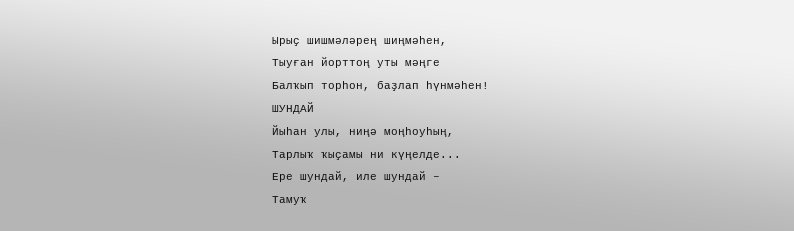Ырыҫ шишмәләрең шиңмәһен,
Тыуған йорттоң уты мәңге
Балҡып торһон, баҙлап һүнмәһен!
ШУНДАЙ
Йыһан улы, ниңә моңһоуһың,
Тарлыҡ ҡыҫамы ни күңелде...
Ере шундай, иле шундай –
Тамуҡ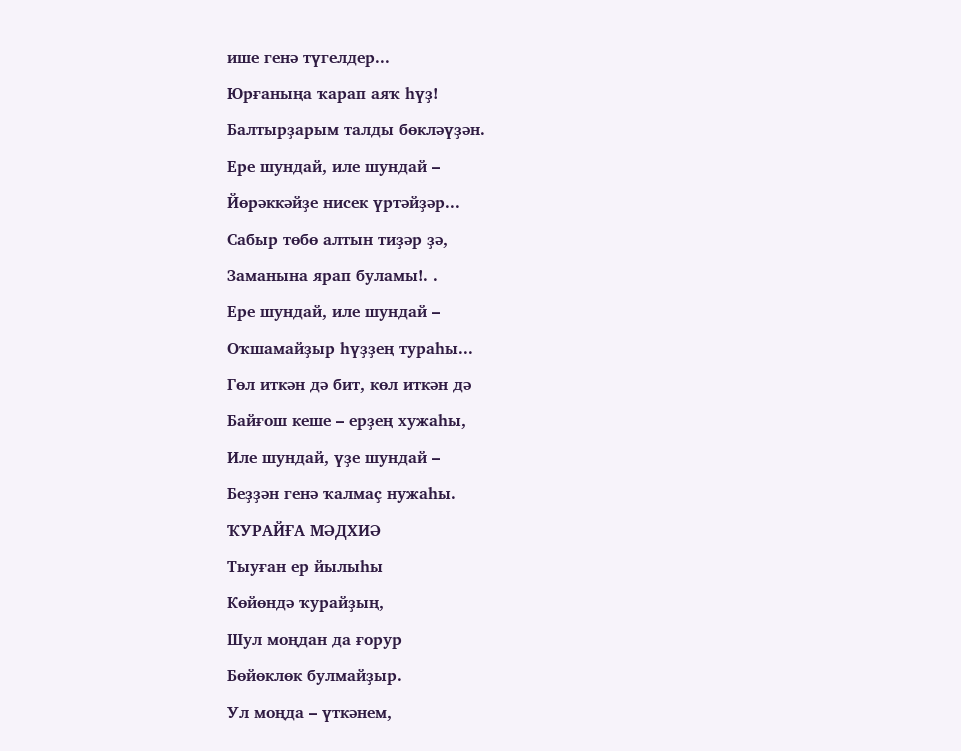ише генә түгелдер...
Юрғаныңа ҡарап аяҡ һүҙ!
Балтырҙарым талды бөкләүҙән.
Ере шундай, иле шундай –
Йөрәккәйҙе нисек үртәйҙәр...
Сабыр төбө алтын тиҙәр ҙә,
Заманына ярап буламы!. .
Ере шундай, иле шундай –
Оҡшамайҙыр һүҙҙең тураһы...
Гөл иткән дә бит, көл иткән дә
Байғош кеше – ерҙең хужаһы,
Иле шундай, үҙе шундай –
Беҙҙән генә ҡалмаҫ нужаһы.
ҠУРАЙҒА МӘДХИӘ
Тыуған ер йылыһы
Көйөндә ҡурайҙың,
Шул моңдан да ғорур
Бөйөклөк булмайҙыр.
Ул моңда – үткәнем,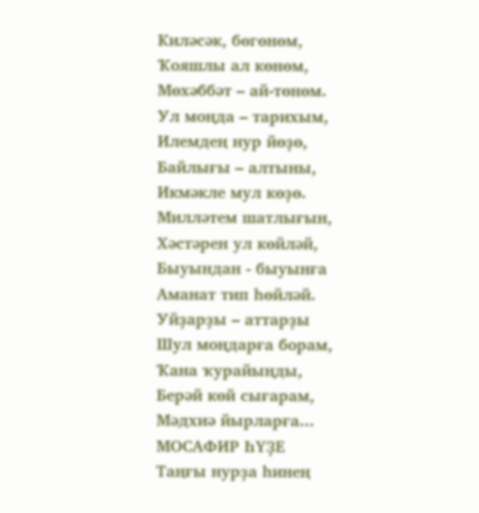Киләсәк, бөгөнөм,
Ҡояшлы ал көнөм,
Мөхәббәт – ай-төнөм.
Ул моңда – тарихым,
Илемдең нур йөҙө,
Байлығы – алтыны,
Икмәкле мул көҙө.
Милләтем шатлығын,
Хәстәрен ул көйләй,
Быуындан - быуынға
Аманат тип һөйләй.
Уйҙарҙы – аттарҙы
Шул моңдарға борам,
Ҡана ҡурайыңды,
Берәй көй сығарам,
Мәдхиә йырларға...
МОСАФИР ҺҮҘЕ
Таңғы нурҙа һинең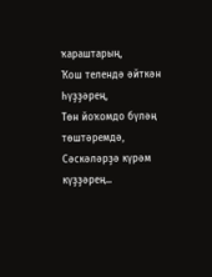ҡараштарың,
Ҡош телендә әйткән һүҙҙәрең,
Төн йоҡомдо бүләң төштәремдә,
Сәскәләрҙә күрәм күҙҙәрең...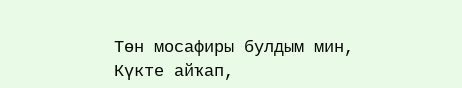Төн мосафиры булдым мин,
Күкте айҡап,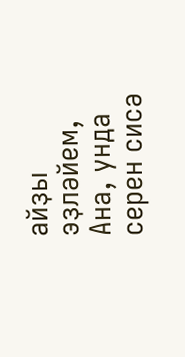айҙы эҙләйем,
Ана, унда серен сисә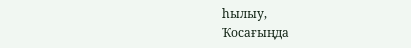һылыу,
Ҡосағыңда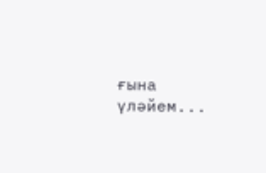ғына үләйем...